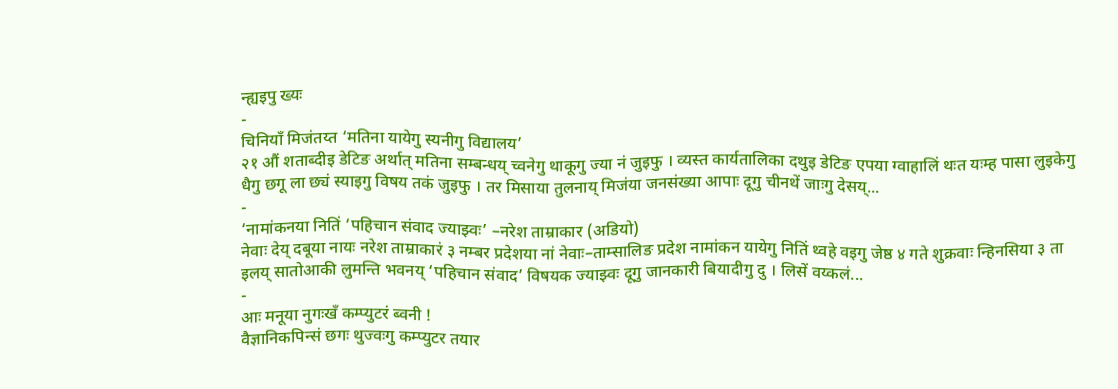न्ह्यइपु ख्यः
-
चिनियाँ मिजंतय्त ‘मतिना यायेगु स्यनीगु विद्यालय’
२१ औं शताब्दीइ डेटिङ अर्थात् मतिना सम्बन्धय् च्वनेगु थाकूगु ज्या नं जुइफु । व्यस्त कार्यतालिका दथुइ डेटिङ एपया ग्वाहालिं थःत यःम्ह पासा लुइकेगु धैगु छगू ला छ्यं स्याइगु विषय तकं जुइफु । तर मिसाया तुलनाय् मिजंया जनसंख्या आपाः दूगु चीनथें जाःगु देसय्...
-
‘नामांकनया नितिं ‘पहिचान संवाद ज्याझ्वः’ –नरेश ताम्राकार (अडियो)
नेवाः देय् दबूया नायः नरेश ताम्राकारं ३ नम्बर प्रदेशया नां नेवाः–ताम्सालिङ प्रदेश नामांकन यायेगु नितिं थ्वहे वइगु जेष्ठ ४ गते शुक्रवाः न्हिनसिया ३ ता इलय् सातोआकी लुमन्ति भवनय् ‘पहिचान संवाद’ विषयक ज्याझ्वः दूगु जानकारी बियादीगु दु । लिसें वय्कलं...
-
आः मनूया नुगःखँ कम्प्युटरं ब्वनी !
वैज्ञानिकपिन्सं छगः थुज्वःगु कम्प्युटर तयार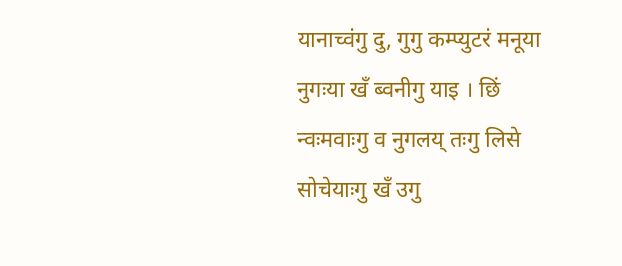यानाच्वंगु दु, गुगु कम्प्युटरं मनूया नुगःया खँ ब्वनीगु याइ । छिं न्वःमवाःगु व नुगलय् तःगु लिसे सोचेयाःगु खँ उगु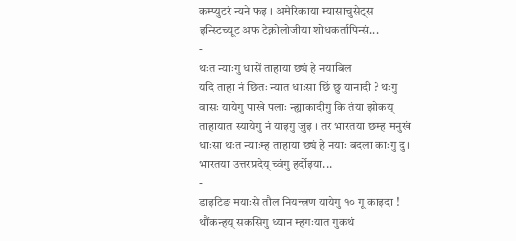कम्प्युटरं न्यने फइ । अमेरिकाया म्यासाचुसेट्स इन्स्टिच्यूट अफ टेक्नोलोजीया शोधकर्तापिन्सं...
-
थःत न्याःगु धासें ताहाया छ्यं हे नयाबिल
यदि ताहा नं छितः न्यात धाःसा छिं छु यानादी ? थःगु वासः यायेगु पाखे पलाः न्ह्याकादीगु कि तंया झोकय् ताहायात स्यायेगु नं याइगु जुइ । तर भारतया छम्ह मनुखं धाःसा थःत न्याःम्ह ताहाया छ्यं हे नयाः बदला काःगु दु । भारतया उत्तरप्रदेय् च्वंगु हर्दोइया...
-
डाइटिङ मयाःसे तौल नियन्त्रण यायेगु १० गू काइदा !
थौंकन्हय् सकसिगु ध्यान म्हगःयात गुकथं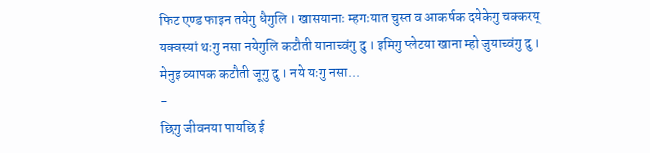फिट एण्ड फाइन तयेगु धैगुलि । खासयानाः म्हगःयात चुस्त व आकर्षक दयेकेगु चक्करय् यक्वस्यां थःगु नसा नयेगुलि कटौती यानाच्वंगु दु । इमिगु प्लेटया खाना म्हो जुयाच्वंगु दु । मेनुइ व्यापक कटौती जूगु दु । नये यःगु नसा...
-
छिगु जीवनया पायछि ई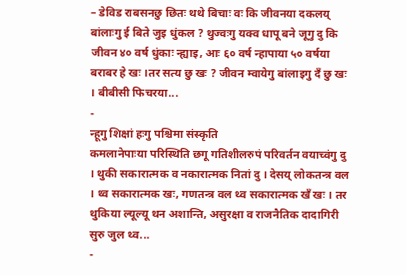– डेविड राबसनछु छितः थथे बिचाः वः कि जीवनया दकलय् बांलाःगु ई बिते जुइ धुंकल ? थुज्वःगु यक्व धापू बने जूगु दु कि जीवन ४० वर्ष धुंकाः न्ह्याइ, आः ६० वर्ष न्हापाया ५० वर्षया बराबर हे खः ।तर सत्य छु खः ? जीवन म्वायेगु बांलाइगु दँ छु खः । बीबीसी फिचरया...
-
न्हूगु शिक्षां हःगु पश्चिमा संस्कृति
कमलानेपाःया परिस्थिति छगू गतिशीलरुपं परिवर्तन वयाच्वंगु दु । थुकी सकारात्मक व नकारात्मक नितां दु । देसय् लोकतन्त्र वल । थ्व सकारात्मक खः, गणतन्त्र वल थ्व सकारात्मक खँ खः । तर थुकिया ल्यूल्यू थन अशान्ति, असुरक्षा व राजनैतिक दादागिरी सुरु जुल थ्व...
-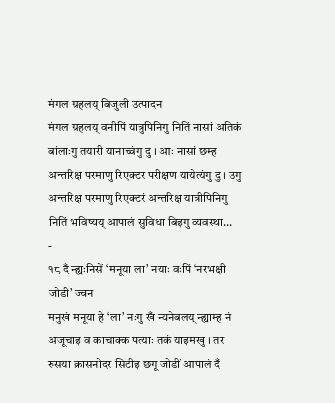मंगल ग्रहलय् बिजुली उत्पादन
मंगल ग्रहलय् वनीपिं यात्रुपिनिगु नितिं नासां अतिकं बांलाःगु तयारी यानाच्वंगु दु । आः नासां छम्ह अन्तरिक्ष परमाणु रिएक्टर परीक्षण यायेत्यंगु दु । उगु अन्तरिक्ष परमाणु रिएक्टरं अन्तरिक्ष यात्रीपिनिगु नितिं भविष्यय् आपालं सुविधा बिइगु व्यवस्था...
-
१८ दँ न्ह्यःनिसें ‘मनूया ला’ नयाः वःपिं ‘नरभक्षी जोडी’ ज्वन
मनुखं मनूया हे ‘ला’ नःगु खँ न्यनेबलय् न्ह्याम्ह नं अजूचाइ व काचाक्क पत्याः तकं याइमखु । तर रुसया क्रासनोदर सिटीइ छगू जोडीं आपालं दँ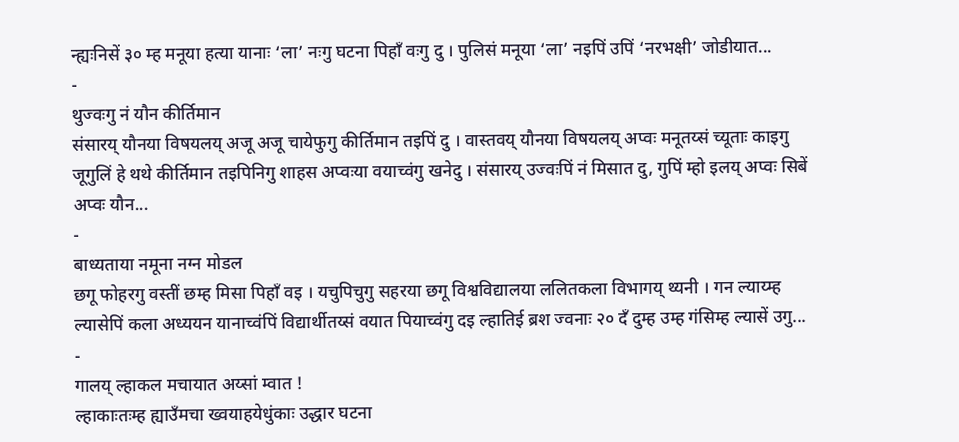न्ह्यःनिसें ३० म्ह मनूया हत्या यानाः ‘ला’ नःगु घटना पिहाँ वःगु दु । पुलिसं मनूया ‘ला’ नइपिं उपिं ‘नरभक्षी’ जोडीयात...
-
थुज्वःगु नं यौन कीर्तिमान
संसारय् यौनया विषयलय् अजू अजू चायेफुगु कीर्तिमान तइपिं दु । वास्तवय् यौनया विषयलय् अप्वः मनूतय्सं च्यूताः काइगु जूगुलिं हे थथे कीर्तिमान तइपिनिगु शाहस अप्वःया वयाच्वंगु खनेदु । संसारय् उज्वःपिं नं मिसात दु, गुपिं म्हो इलय् अप्वः सिबें अप्वः यौन...
-
बाध्यताया नमूना नग्न मोडल
छगू फोहरगु वस्तीं छम्ह मिसा पिहाँ वइ । यचुपिचुगु सहरया छगू विश्वविद्यालया ललितकला विभागय् थ्यनी । गन ल्याय्म्ह ल्यासेपिं कला अध्ययन यानाच्वंपिं विद्यार्थीतय्सं वयात पियाच्वंगु दइ ल्हातिई ब्रश ज्वनाः २० दँ दुम्ह उम्ह गंसिम्ह ल्यासें उगु...
-
गालय् ल्हाकल मचायात अय्सां म्वात !
ल्हाकाःतःम्ह ह्याउँमचा ख्वयाहयेधुंकाः उद्धार घटना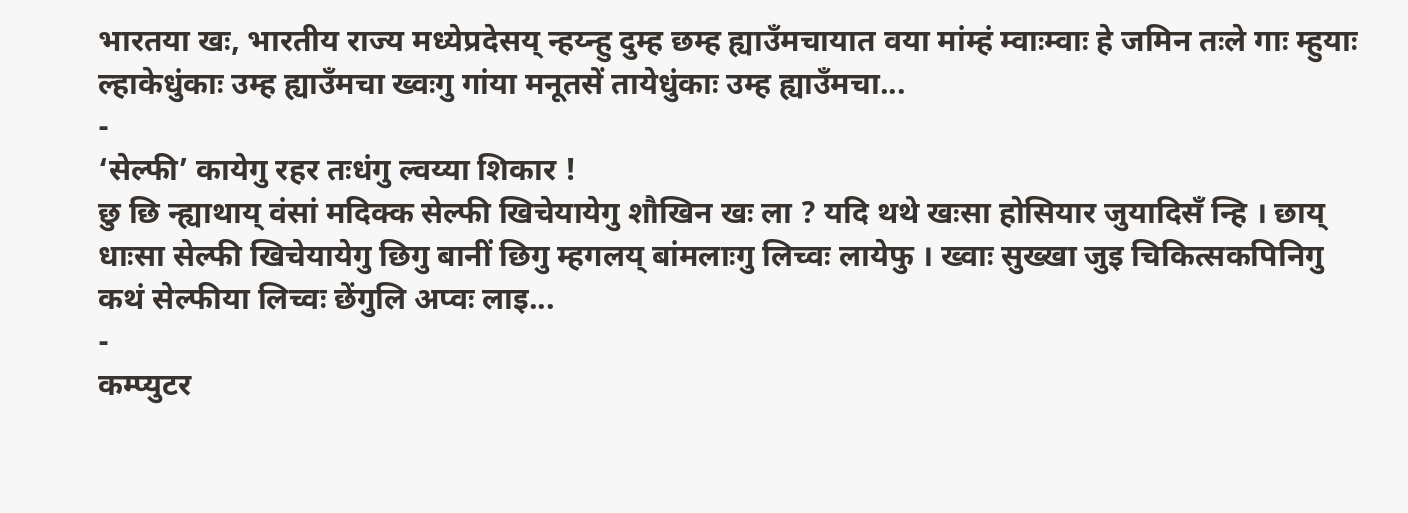भारतया खः, भारतीय राज्य मध्येप्रदेसय् न्हय्न्हु दुम्ह छम्ह ह्याउँमचायात वया मांम्हं म्वाःम्वाः हे जमिन तःले गाः म्हुयाः ल्हाकेधुंकाः उम्ह ह्याउँमचा ख्वःगु गांया मनूतसें तायेधुंकाः उम्ह ह्याउँमचा...
-
‘सेल्फी’ कायेगु रहर तःधंगु ल्वय्या शिकार !
छु छि न्ह्याथाय् वंसां मदिक्क सेल्फी खिचेयायेगु शौखिन खः ला ? यदि थथे खःसा होसियार जुयादिसँ न्हि । छाय् धाःसा सेल्फी खिचेयायेगु छिगु बानीं छिगु म्हगलय् बांमलाःगु लिच्वः लायेफु । ख्वाः सुख्खा जुइ चिकित्सकपिनिगु कथं सेल्फीया लिच्वः छेंगुलि अप्वः लाइ...
-
कम्प्युटर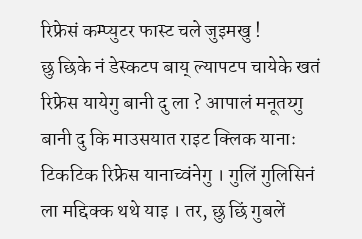रिफ्रेसं कम्प्युटर फास्ट चले जुइमखु !
छु छिके नं डेस्कटप बाय् ल्यापटप चायेके खतं रिफ्रेस यायेगु बानी दु ला ? आपालं मनूतय्गु बानी दु कि माउसयात राइट क्लिक यानाः टिकटिक रिफ्रेस यानाच्वंनेगु । गुलिं गुलिसिनं ला मद्दिक्क थथे याइ । तर, छु छिं गुबलें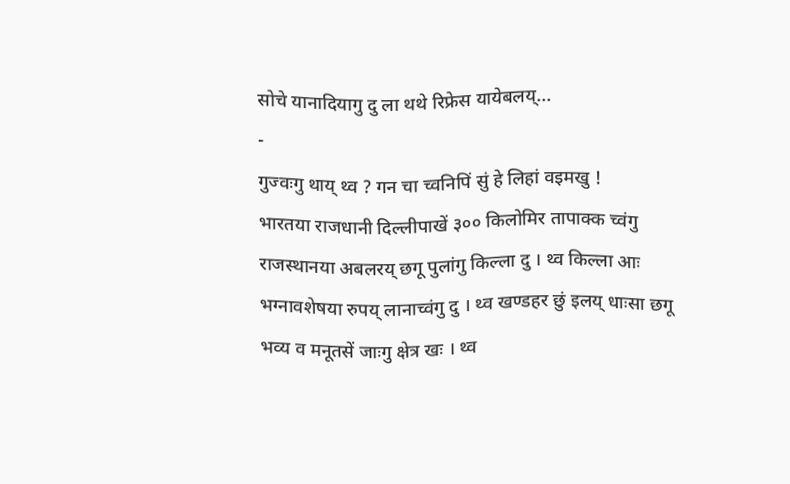सोचे यानादियागु दु ला थथे रिफ्रेस यायेबलय्...
-
गुज्वःगु थाय् थ्व ? गन चा च्वनिपिं सुं हे लिहां वइमखु !
भारतया राजधानी दिल्लीपाखें ३०० किलोमिर तापाक्क च्वंगु राजस्थानया अबलरय् छगू पुलांगु किल्ला दु । थ्व किल्ला आः भग्नावशेषया रुपय् लानाच्वंगु दु । थ्व खण्डहर छुं इलय् धाःसा छगू भव्य व मनूतसें जाःगु क्षेत्र खः । थ्व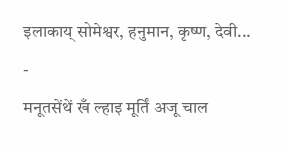इलाकाय् सोमेश्वर, हनुमान, कृष्ण, देवी...
-
मनूतसेंथें खँ ल्हाइ मूर्तिं अजू चाल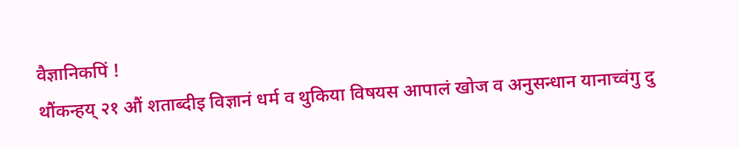वैज्ञानिकपिं !
थौंकन्हय् २१ औं शताब्दीइ विज्ञानं धर्म व थुकिया विषयस आपालं खोज व अनुसन्धान यानाच्वंगु दु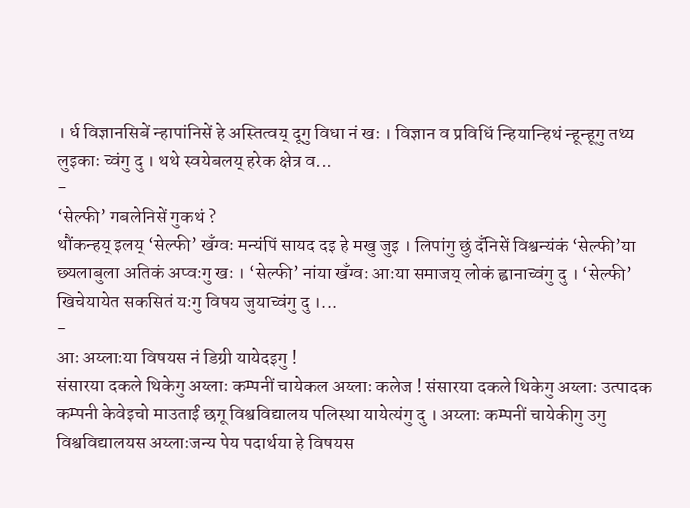। र्ध विज्ञानसिबें न्हापांनिसें हे अस्तित्वय् दूगु विधा नं खः । विज्ञान व प्रविधिं न्हियान्हिथं न्हून्हूगु तथ्य लुइकाः च्वंगु दु । थथे स्वयेबलय् हरेक क्षेत्र व...
-
‘सेल्फी’ गबलेनिसें गुकथं ?
थौंकन्हय् इलय् ‘सेल्फी’ खँग्वः मन्यंपिं सायद दइ हे मखु जुइ । लिपांगु छुं दँनिसें विश्वन्यंकं ‘सेल्फी’या छ्यलाबुला अतिकं अप्वःगु खः । ‘सेल्फी’ नांया खँग्वः आःया समाजय् लोकं ह्वानाच्वंगु दु । ‘सेल्फी’ खिचेयायेत सकसितं यःगु विषय जुयाच्वंगु दु ।...
-
आः अय्लाःया विषयस नं डिग्री यायेदइगु !
संसारया दकले थिकेगु अय्लाः कम्पनीं चायेकल अय्लाः कलेज ! संसारया दकले थिकेगु अय्लाः उत्पादक कम्पनी केवेइचो माउताईं छगू विश्वविद्यालय पलिस्था यायेत्यंगु दु । अय्लाः कम्पनीं चायेकीगु उगु विश्वविद्यालयस अय्लाःजन्य पेय पदार्थया हे विषयस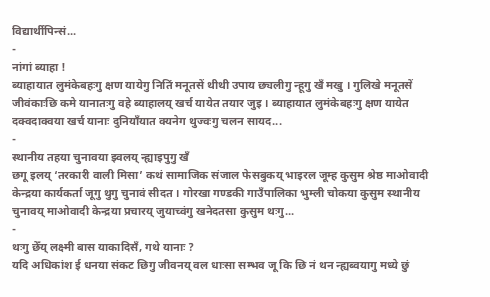विद्यार्थीपिन्सं...
-
नांगां ब्याहा !
ब्याहायात लुमंकेबहःगु क्षण यायेगु नितिं मनूतसें थीथी उपाय छ्यलीगु न्हूगु खँ मखु । गुलिखे मनूतसें जीवंकाःछि कमे यानातःगु वहे ब्याहालय् खर्च यायेत तयार जुइ । ब्याहायात लुमंकेबहःगु क्षण यायेत दक्वदाक्वया खर्च यानाः दुनियाँयात क्यनेग थुज्वःगु चलन सायद...
-
स्थानीय तहया चुनावया झ्वलय् न्ह्याइपुगु खँ
छगू इलय् ‘तरकारी वाली मिसा’ कथं सामाजिक संजाल फेसबुकय् भाइरल जूम्ह कुसुम श्रेष्ठ माओवादी केन्द्रया कार्यकर्ता जूगु थुगु चुनावं सीदत । गोरखा गण्डकी गाउँपालिका भुम्ली चोकया कुसुम स्थानीय चुनावय् माओवादी केन्द्रया प्रचारय् जुयाच्वंगु खनेदतसा कुसुम थःगु...
-
थःगु छेँय् लक्ष्मी बास याकादिसँ, गथे यानाः ?
यदि अधिकांश ई धनया संकट छिगु जीवनय् वल धाःसा सम्भव जू कि छि नं थन न्ह्यब्वयागु मध्ये छुं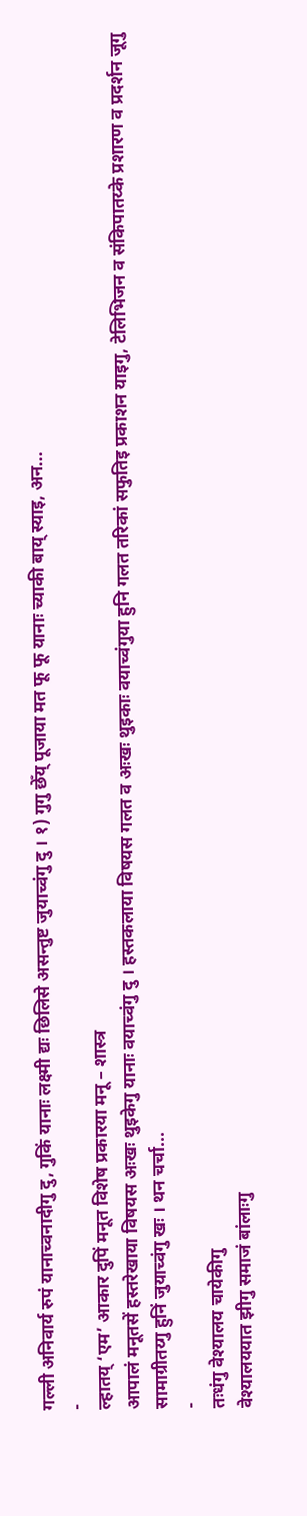गल्ली अनिवार्य रुपं यानाच्वनादीगु दु, गुकिं यानाः लक्ष्मी द्यः छिलिसे असन्तुष्ट जुयाच्वंगु दु । १) गुगु छेँय् पूजाया मत फू फू यानाः च्याकी बाय् स्याइ, अन...
-
ल्हातय् ‘एम’ आकार दुपिं मनूत विशेष प्रकारया मनू – शास्त्र
आपालं मनूतसें हस्तरेखाया विषयस अःखः थुइकेगु यानाः वयाच्वंगु दु । हस्तकलाया विषयस गलत व अःखः थुइकाः वयाच्वंगुया हुनि गलत तरिकां सफुतिइ प्रकाशन याइगु, टेलिभिजन व संकिपातय्के प्रशारण व प्रदर्शन जूगु सामाग्रीतय्गु हुनिं जुयाच्वंगु खः । थन चर्चा...
-
तःधंगु वेश्यालय चायेकीगु
वेश्यालययात झीगु समाजं बांलाःगु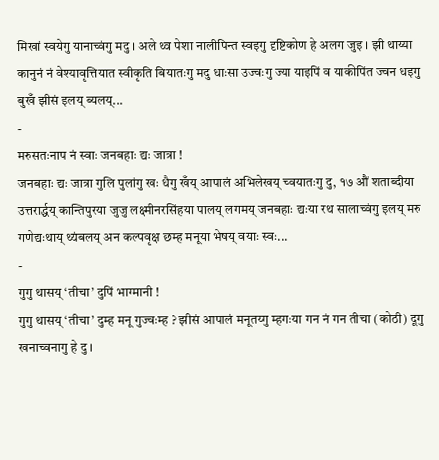मिखां स्वयेगु यानाच्वंगु मदु । अले थ्व पेशा नालीपिन्त स्वइगु दृष्टिकोण हे अलग जुइ । झी थाय्या कानुनं नं वेश्यावृत्तियात स्वीकृति बियातःगु मदु धाःसा उज्वःगु ज्या याइपिं व याकीपिंत ज्वन धइगु बुखँ झीसं इलय् ब्यलय्...
-
मरुसतःनाप नं स्वाः जनबहाः द्यः जात्रा !
जनबहाः द्यः जात्रा गुलि पुलांगु खः धैगु खँय् आपालं अभिलेखय् च्वयातःगु दु, १७ औं शताब्दीया उत्तरार्द्धय् कान्तिपुरया जुजु लक्ष्मीनरसिंहया पालय् लगमय् जनबहाः द्यःया रथ सालाच्वंगु इलय् मरु गणेद्यःथाय् थ्यंबलय् अन कल्पवृक्ष छम्ह मनूया भेषय् वयाः स्वः...
-
गुगु थासय् ‘तीचा’ दुपिं भाग्मानी !
गुगु थासय् ‘तीचा’ दुम्ह मनू गुज्वःम्ह ? झीसं आपालं मनूतय्गु म्हगःया गन नं गन तीचा (कोठी) दूगु खनाच्वनागु हे दु ।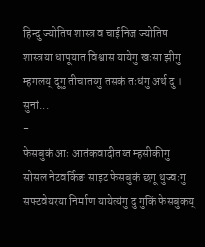हिन्दु ज्योतिष शास्त्र व चाईनिज ज्योतिष शास्त्रया धापूयात विश्वास यायेगु खःसा झीगु म्हगलय् दूगु तीचातय्गु तसकं तःधंगु अर्थ दु । सुनां...
-
फेसबुकं आः आतंकवादीतय्त म्हसीकीगु
सोसल नेटवर्किङ साइट फेसबुकं छगू थुज्वःगु सफ्टवेयरया निर्माण यायेत्यंगु दु गुकिं फेसबुकय्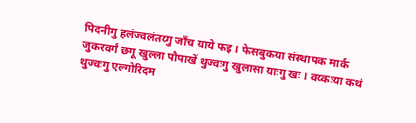पिदनीगु हलंज्वलंतय्गु जाँच याये फइ । फेसबुकया संस्थापक मार्क जुकरवर्गं छगू खुल्ला पौपाखें थुज्वःगु खुलासा याःगु खः । वय्कःया कथं थुज्वःगु एल्गोरिदम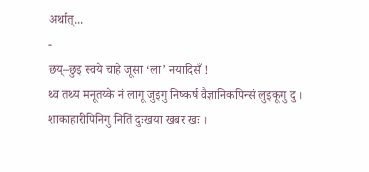अर्थात्...
-
छय्–छुइ स्वये चाहे जूसा ‘ला’ नयादिसँ !
थ्व तथ्य मनूतय्के नं लागू जुइगु निष्कर्ष वैज्ञानिकपिन्सं लुइकूगु दु । शाकाहारीपिनिगु नितिं दुःखया खबर खः ।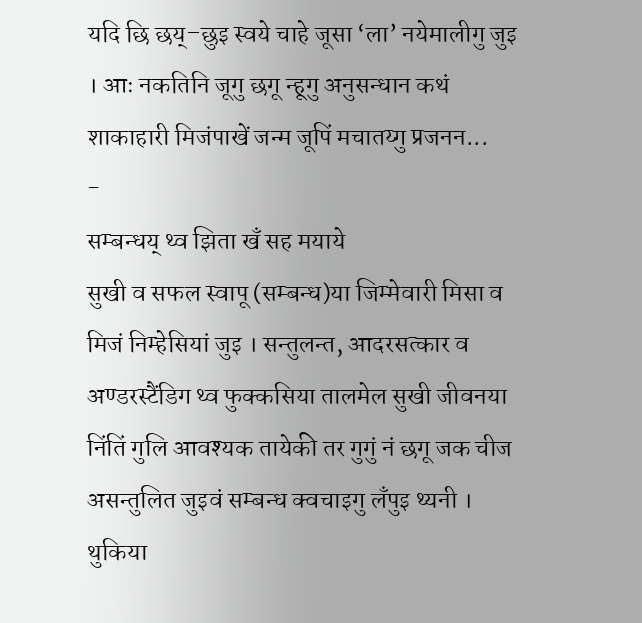यदि छि छय्–छुइ स्वये चाहे जूसा ‘ला’ नयेमालीगु जुइ । आः नकतिनि जूगु छगू न्हूगु अनुसन्धान कथं शाकाहारी मिजंपाखें जन्म जूपिं मचातय्गु प्रजनन...
-
सम्बन्धय् थ्व झिता खँ सह मयाये
सुखी व सफल स्वापू (सम्बन्ध)या जिम्मेवारी मिसा व मिजं निम्हेसियां जुइ । सन्तुलन्त, आदरसत्कार व अण्डरस्टैंडिग थ्व फुक्कसिया तालमेल सुखी जीवनया निंतिं गुलि आवश्यक तायेकी तर गुगुं नं छगू जक चीज असन्तुलित जुइवं सम्बन्ध क्वचाइगु लँपुइ थ्यनी । थुकिया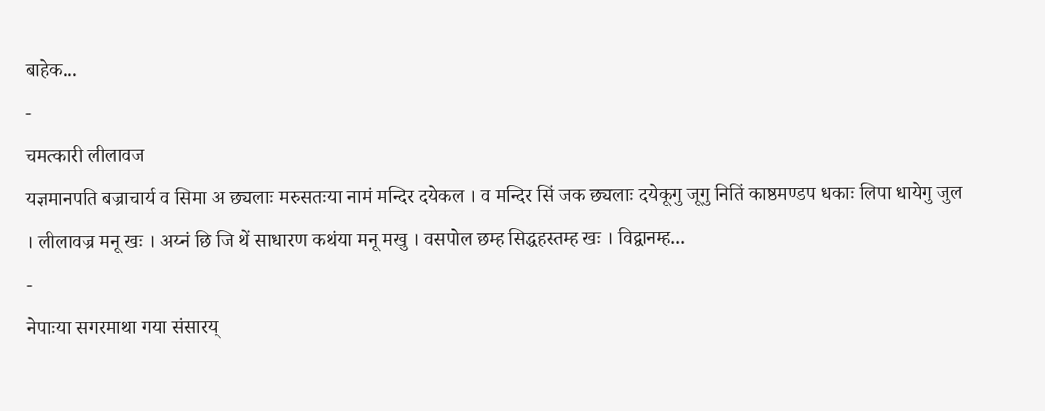बाहेक...
-
चमत्कारी लीलावज
यज्ञमानपति बज्राचार्य व सिमा अ छ्यलाः मरुसतःया नामं मन्दिर दयेकल । व मन्दिर सिं जक छ्यलाः दयेकूगु जूगु नितिं काष्ठमण्डप धकाः लिपा धायेगु जुल । लीलावज्र मनू खः । अय्नं छि जि थें साधारण कथंया मनू मखु । वसपोल छम्ह सिद्धहस्तम्ह खः । विद्वानम्ह...
-
नेपाःया सगरमाथा गया संसारय्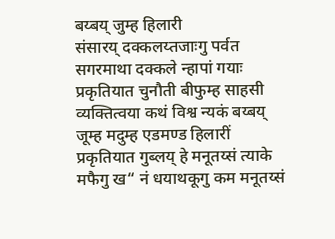बय्बय् जुम्ह हिलारी
संसारय् दक्कलय्तजाःगु पर्वत सगरमाथा दक्कले न्हापां गयाः प्रकृतियात चुनौती बीफुम्ह साहसी व्यक्तित्वया कथं विश्व न्यकं बय्बय् जूम्ह मदुम्ह एडमण्ड हिलारीं प्रकृतियात गुब्लय् हे मनूतय्सं त्याके मफैगु ख“ नं धयाथकूगु कम मनूतय्सं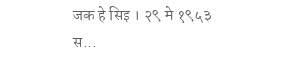जक हे सिइ । २९ मे १९५३ स...